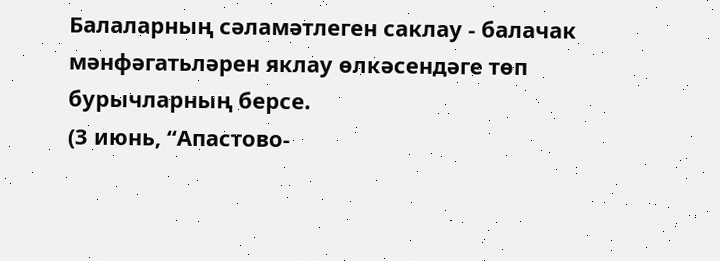Балаларның сәламәтлеген саклау - балачак мәнфәгатьләрен яклау өлкәсендәге төп бурычларның берсе.
(3 июнь, “Апастово-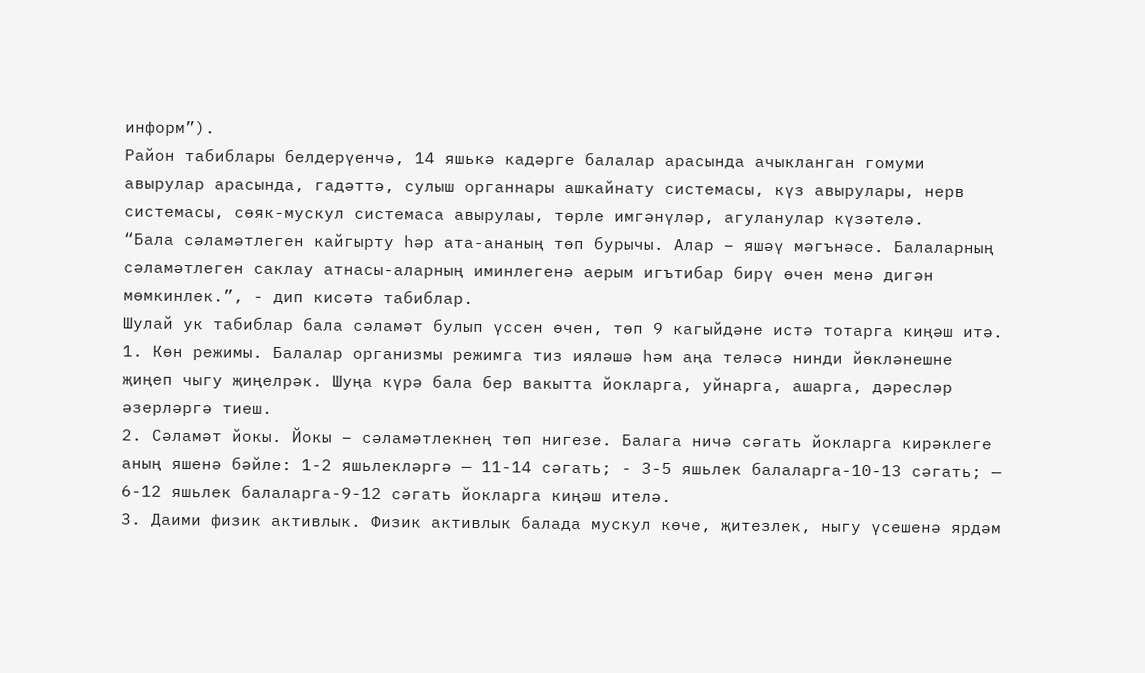информ”).
Район табиблары белдерүенчә, 14 яшькә кадәрге балалар арасында ачыкланган гомуми авырулар арасында, гадәттә, сулыш органнары ашкайнату системасы, күз авырулары, нерв системасы, сөяк-мускул системаса авырулаы, төрле имгәнүләр, агуланулар күзәтелә.
“Бала сәламәтлеген кайгырту һәр ата-ананың төп бурычы. Алар – яшәү мәгънәсе. Балаларның сәламәтлеген саклау атнасы-аларның иминлегенә аерым игътибар бирү өчен менә дигән мөмкинлек.”, - дип кисәтә табиблар.
Шулай ук табиблар бала сәламәт булып үссен өчен, төп 9 кагыйдәне истә тотарга киңәш итә.
1. Көн режимы. Балалар организмы режимга тиз ияләшә һәм аңа теләсә нинди йөкләнешне җиңеп чыгу җиңелрәк. Шуңа күрә бала бер вакытта йокларга, уйнарга, ашарга, дәресләр әзерләргә тиеш.
2. Сәламәт йокы. Йокы – сәламәтлекнең төп нигезе. Балага ничә сәгать йокларга кирәклеге аның яшенә бәйле: 1-2 яшьлекләргә — 11-14 сәгать; - 3-5 яшьлек балаларга-10-13 сәгать; — 6-12 яшьлек балаларга-9-12 сәгать йокларга киңәш ителә.
3. Даими физик активлык. Физик активлык балада мускул көче, җитезлек, ныгу үсешенә ярдәм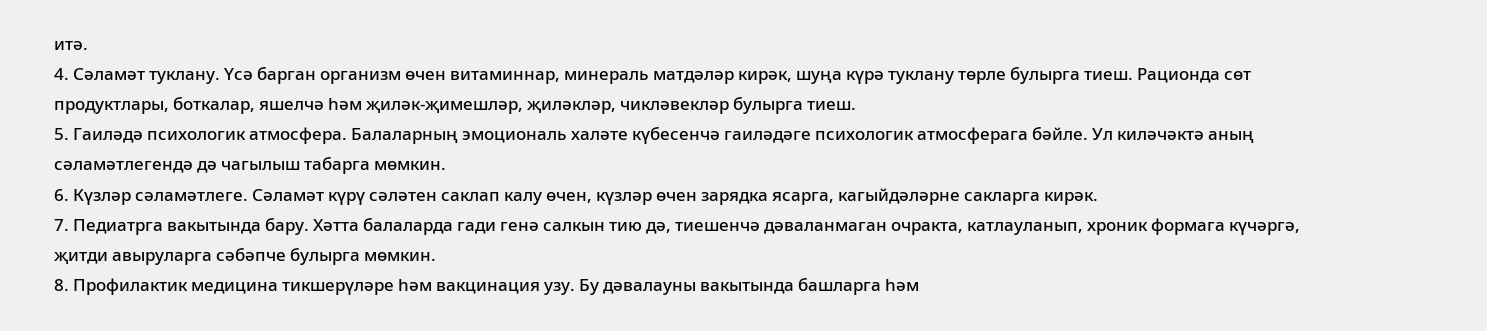итә.
4. Сәламәт туклану. Үсә барган организм өчен витаминнар, минераль матдәләр кирәк, шуңа күрә туклану төрле булырга тиеш. Рационда сөт продуктлары, боткалар, яшелчә һәм җиләк-җимешләр, җиләкләр, чикләвекләр булырга тиеш.
5. Гаиләдә психологик атмосфера. Балаларның эмоциональ халәте күбесенчә гаиләдәге психологик атмосферага бәйле. Ул киләчәктә аның сәламәтлегендә дә чагылыш табарга мөмкин.
6. Күзләр сәламәтлеге. Сәламәт күрү сәләтен саклап калу өчен, күзләр өчен зарядка ясарга, кагыйдәләрне сакларга кирәк.
7. Педиатрга вакытында бару. Хәтта балаларда гади генә салкын тию дә, тиешенчә дәваланмаган очракта, катлауланып, хроник формага күчәргә, җитди авыруларга сәбәпче булырга мөмкин.
8. Профилактик медицина тикшерүләре һәм вакцинация узу. Бу дәвалауны вакытында башларга һәм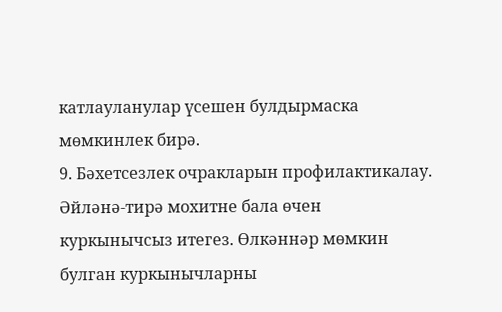катлауланулар үсешен булдырмаска мөмкинлек бирә.
9. Бәхетсезлек очракларын профилактикалау. Әйләнә-тирә мохитне бала өчен куркынычсыз итегез. Өлкәннәр мөмкин булган куркынычларны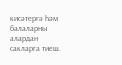кисәтергә һәм балаларны алардан сакларга тиеш.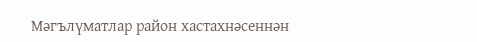Мәгълүматлар район хастахнәсеннән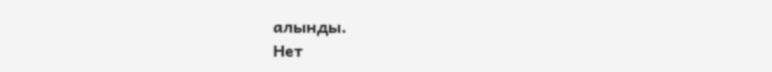алынды.
Нет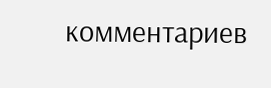комментариев